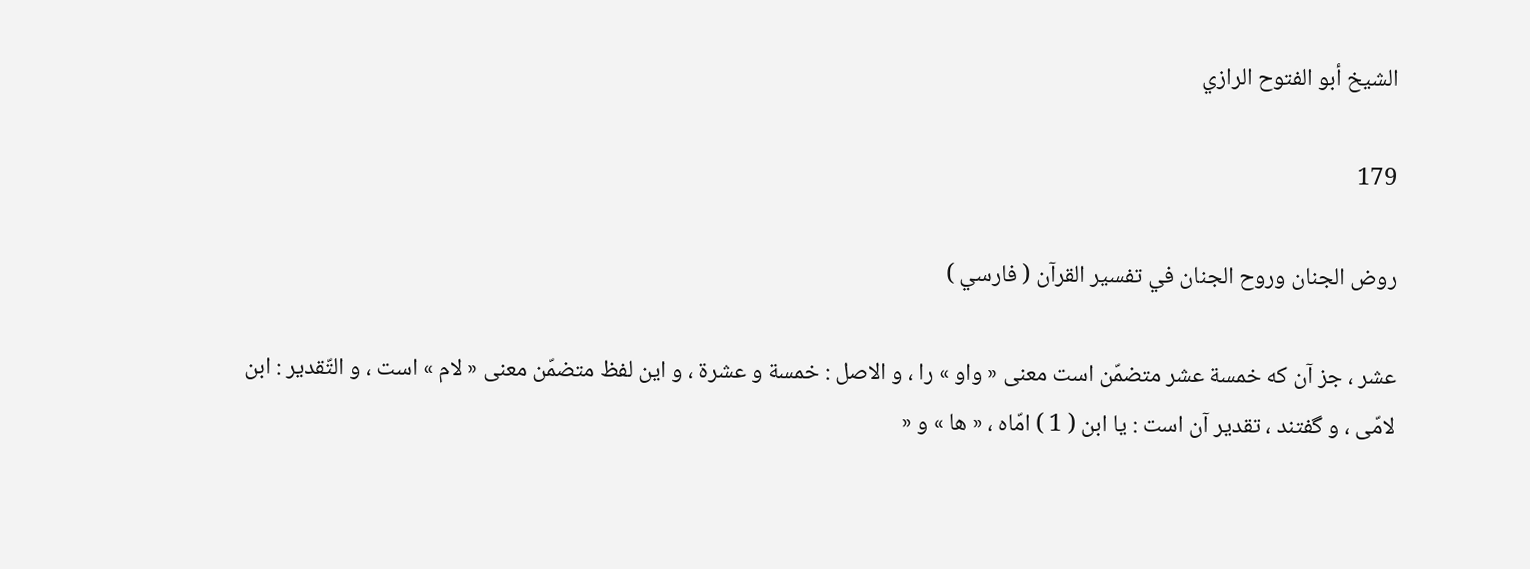الشيخ أبو الفتوح الرازي

179

روض الجنان وروح الجنان في تفسير القرآن ( فارسي )

عشر ، جز آن كه خمسة عشر متضمّن است معنى « واو » را ، و الاصل : خمسة و عشرة ، و اين لفظ متضمّن معنى « لام » است ، و التّقدير : ابن لامّى ، و گفتند ، تقدير آن است : يا ابن ( 1 ) امّاه ، « ها » و «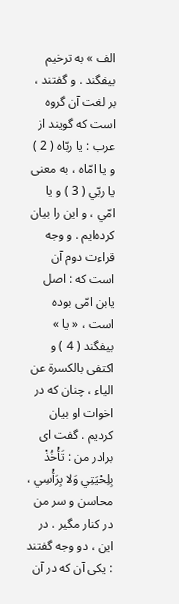الف » به ترخيم بيفگند . و گفتند ، بر لغت آن گروه است كه گويند از عرب : يا ربّاه ( 2 ) و يا امّاه ، به معنى يا ربّي ( 3 ) و يا امّي ، و اين را بيان كرده‌ايم . و وجه قراءت دوم آن است كه : اصل يابن امّى بوده است ، « يا » بيفگند ( 4 ) و اكتفى بالكسرة عن الياء ، چنان كه در اخوات او بيان كرديم . گفت اى برادر من : تَأْخُذْ بِلِحْيَتِي وَلا بِرَأْسِي ، محاسن و سر من در كنار مگير . در اين ، دو وجه گفتند : يكى آن كه در آن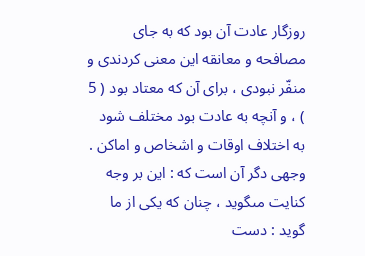روزگار عادت آن بود كه به جاى مصافحه و معانقه اين معنى كردندى و منفّر نبودى ، براى آن كه معتاد بود ( 5 ) ، و آنچه به عادت بود مختلف شود به اختلاف اوقات و اشخاص و اماكن . وجهى دگر آن است كه : اين بر وجه كنايت مىگويد ، چنان كه يكى از ما گويد : دست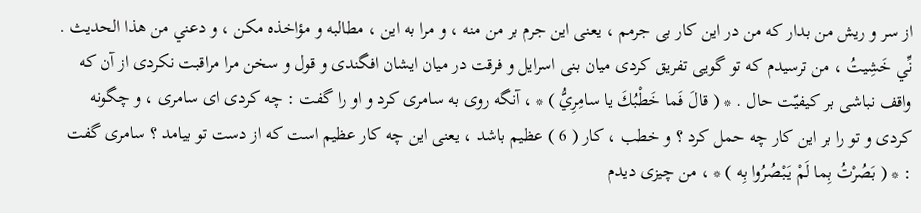از سر و ريش من بدار كه من در اين كار بى جرمم ، يعنى اين جرم بر من منه ، و مرا به اين ، مطالبه و مؤاخذه مكن ، و دعني من هذا الحديث . نِّي خَشِيتُ ، من ترسيدم كه تو گويى تفريق كردى ميان بنى اسرايل و فرقت در ميان ايشان افگندى و قول و سخن مرا مراقبت نكردى از آن كه واقف نباشى بر كيفيّت حال . * ( قالَ فَما خَطْبُكَ يا سامِرِيُّ ) * ، آنگه روى به سامرى كرد و او را گفت : چه كردى اى سامرى ، و چگونه كردى و تو را بر اين كار چه حمل كرد ؟ و خطب ، كار ( 6 ) عظيم باشد ، يعنى اين چه كار عظيم است كه از دست تو بيامد ؟ سامرى گفت : * ( بَصُرْتُ بِما لَمْ يَبْصُرُوا بِه ) * ، من چيزى ديدم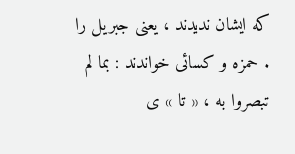كه ايشان نديدند ، يعنى جبريل را . حمزه و كسائى خواندند : بما لم تبصروا به ، « تا » ى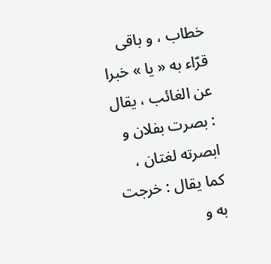خطاب ، و باقى قرّاء به « يا » خبرا عن الغائب ، يقال : بصرت بفلان و ابصرته لغتان ، كما يقال : خرجت به و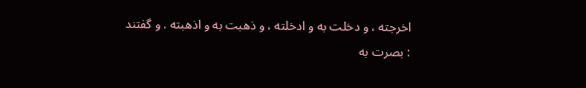اخرجته ، و دخلت به و ادخلته ، و ذهبت به و اذهبته . و گفتند : بصرت به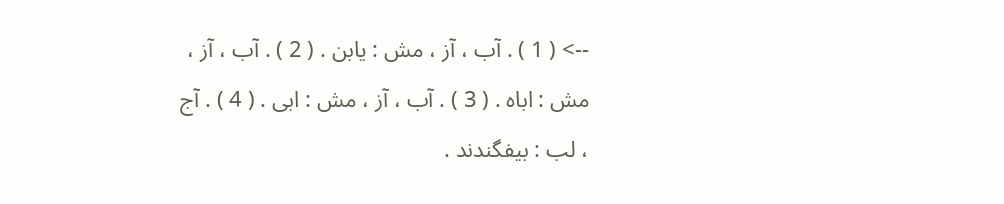--> ( 1 ) . آب ، آز ، مش : يابن . ( 2 ) . آب ، آز ، مش : اباه . ( 3 ) . آب ، آز ، مش : ابى . ( 4 ) . آج ، لب : بيفگندند .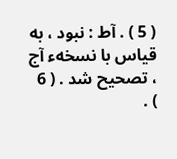( 5 ) . آط : نبود ، به قياس با نسخهء آج ، تصحيح شد . ( 6 ) .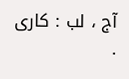آج ، لب : كارى .